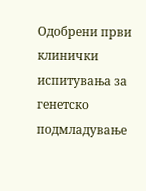Одобрени први клинички испитувања за генетско подмладување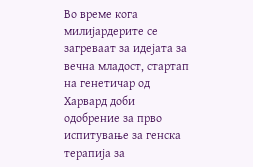Во време кога милијардерите се загреваат за идејата за вечна младост, стартап на генетичар од Харвард доби одобрение за прво испитување за генска терапија за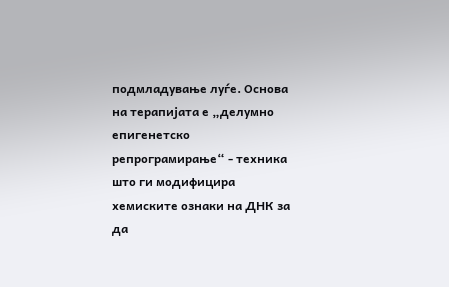подмладување луѓе. Основа на терапијата е „делумно епигенетско репрограмирање“ - техника што ги модифицира хемиските ознаки на ДНК за да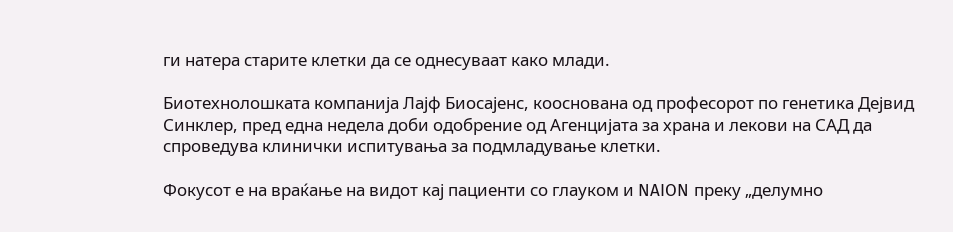ги натера старите клетки да се однесуваат како млади.

Биотехнолошката компанија Лајф Биосајенс, кооснована од професорот по генетика Дејвид Синклер, пред една недела доби одобрение од Агенцијата за храна и лекови на САД да спроведува клинички испитувања за подмладување клетки.

Фокусот е на враќање на видот кај пациенти со глауком и NAION преку „делумно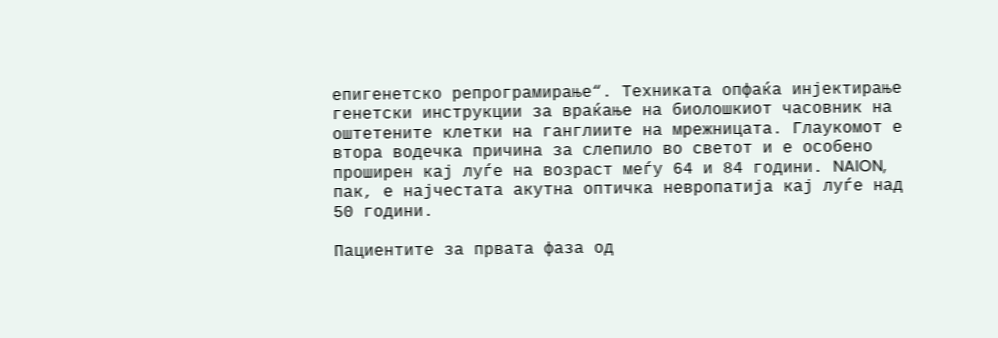епигенетско репрограмирање“. Техниката опфаќа инјектирање генетски инструкции за враќање на биолошкиот часовник на оштетените клетки на ганглиите на мрежницата. Глаукомот е втора водечка причина за слепило во светот и е особено проширен кај луѓе на возраст меѓу 64 и 84 години. NAION, пак, е најчестата акутна оптичка невропатија кај луѓе над 50 години.

Пациентите за првата фаза од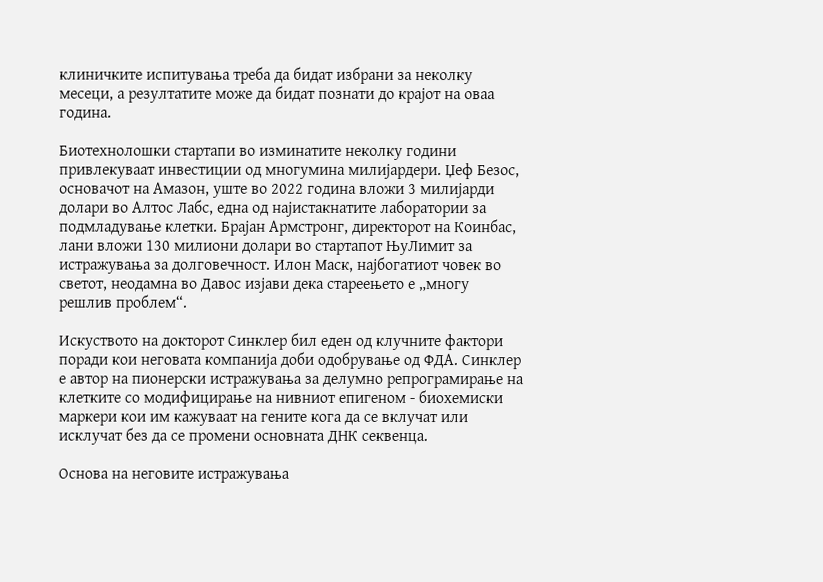клиничките испитувања треба да бидат избрани за неколку месеци, а резултатите може да бидат познати до крајот на оваа година.

Биотехнолошки стартапи во изминатите неколку години привлекуваат инвестиции од многумина милијардери. Џеф Безос, основачот на Амазон, уште во 2022 година вложи 3 милијарди долари во Алтос Лабс, една од најистакнатите лаборатории за подмладување клетки. Брајан Армстронг, директорот на Коинбас, лани вложи 130 милиони долари во стартапот ЊуЛимит за истражувања за долговечност. Илон Маск, најбогатиот човек во светот, неодамна во Давос изјави дека стареењето е „многу решлив проблем“.

Искуството на докторот Синклер бил еден од клучните фактори поради кои неговата компанија доби одобрување од ФДА. Синклер е автор на пионерски истражувања за делумно репрограмирање на клетките со модифицирање на нивниот епигеном - биохемиски маркери кои им кажуваат на гените кога да се вклучат или исклучат без да се промени основната ДНК секвенца.

Основа на неговите истражувања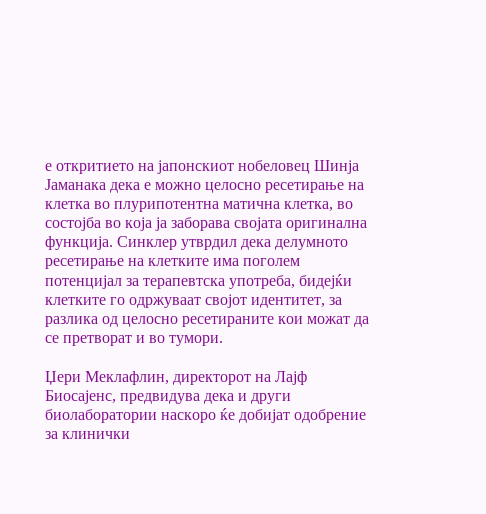е откритието на јапонскиот нобеловец Шинја Јаманака дека е можно целосно ресетирање на клетка во плурипотентна матична клетка, во состојба во која ја заборава својата оригинална функција. Синклер утврдил дека делумното ресетирање на клетките има поголем потенцијал за терапевтска употреба, бидејќи клетките го одржуваат својот идентитет, за разлика од целосно ресетираните кои можат да се претворат и во тумори.

Џери Меклафлин, директорот на Лајф Биосајенс, предвидува дека и други биолаборатории наскоро ќе добијат одобрение за клинички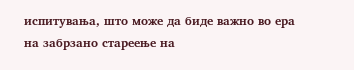испитувања, што може да биде важно во ера на забрзано стареење на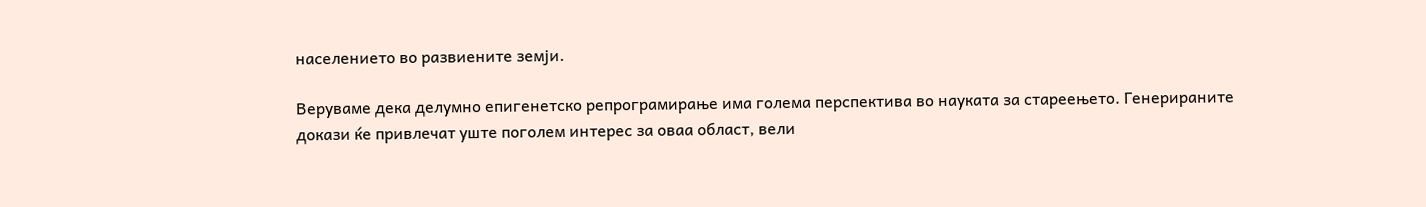населението во развиените земји.

Веруваме дека делумно епигенетско репрограмирање има голема перспектива во науката за стареењето. Генерираните докази ќе привлечат уште поголем интерес за оваа област, вели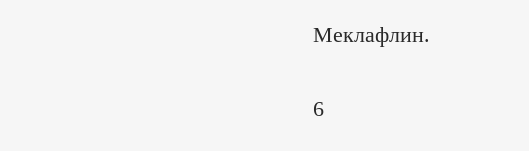Меклафлин.

6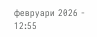февруари 2026 - 12:55